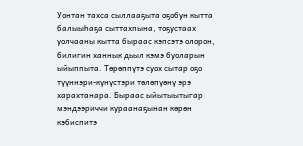Уонтан тахса сыллааҕыта оҕобун кытта балыыһаҕа сыттахпына, тоҕустаах уолчааны кытта быраас кэпсэтэ олорон, билигин ханнык дьыл кэмэ буоларын ыйыппыта. Төрөппүтэ суох сытар оҕо түүннэри-күнүстэри төлөпүөнү эрэ харахтанара. Быраас ыйытыытыгар мэндээриччи кураанаҕынан көрөн кэбиспитэ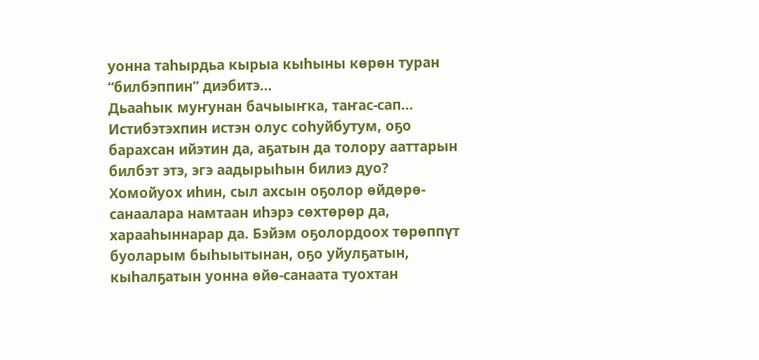уонна таһырдьа кырыа кыһыны көрөн туран “билбэппин” диэбитэ…
Дьааһык муҥунан бачыыҥка, таҥас-сап…
Истибэтэхпин истэн олус соһуйбутум, оҕо барахсан ийэтин да, аҕатын да толору ааттарын билбэт этэ, эгэ аадырыһын билиэ дуо? Хомойуох иһин, сыл ахсын оҕолор өйдөрө-санаалара намтаан иһэрэ сөхтөрөр да, харааһыннарар да. Бэйэм оҕолордоох төрөппүт буоларым быһыытынан, оҕо уйулҕатын, кыһалҕатын уонна өйө-санаата туохтан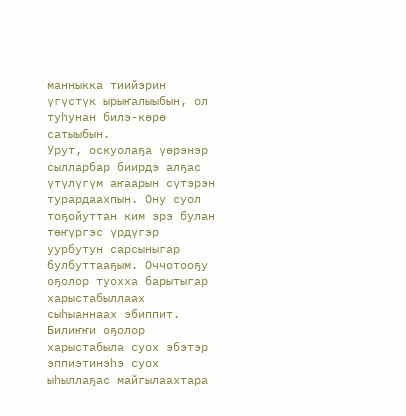манныкка тиийэрин үгүстүк ырыҥалыыбын, ол туһунан билэ-көрө сатыыбын.
Урут, оскуолаҕа үөрэнэр сылларбар биирдэ алҕас үтүлүгүм аҥаарын сүтэрэн турардаахпын. Ону суол тоҕойуттан ким эрэ булан төҥүргэс үрдүгэр уурбутун сарсыныгар булбуттааҕым. Оччотооҕу оҕолор туохха барытыгар харыстабыллаах сыһыаннаах эбиппит. Билиҥҥи оҕолор харыстабыла суох эбэтэр эппиэтинэһэ суох ыһыллаҕас майгылаахтара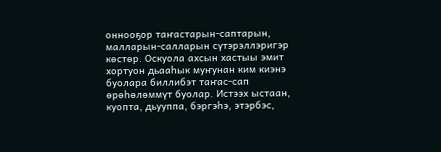оннооҕор таҥастарын-саптарын, малларын-салларын сүтэрэллэригэр көстөр. Оскуола ахсын хастыы эмит хортуон дьааһык муҥунан ким киэнэ буолара биллибэт таҥас-сап өрөһөлөммүт буолар. Истээх ыстаан, куопта, дьууппа, бэргэһэ, этэрбэс,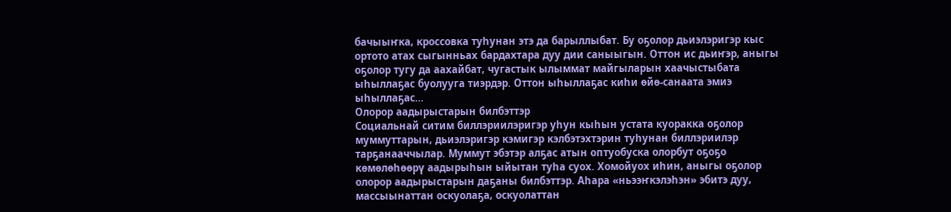бачыыҥка, кроссовка туһунан этэ да барыллыбат. Бу оҕолор дьиэлэригэр кыс ортото атах сыгынньах бардахтара дуу дии саныыгын. Оттон ис дьиҥэр, аныгы оҕолор тугу да аахайбат, чугастык ылыммат майгыларын хаачыстыбата ыһыллаҕас буолууга тиэрдэр. Оттон ыһыллаҕас киһи өйө-санаата эмиэ ыһыллаҕас…
Олорор аадырыстарын билбэттэр
Социальнай ситим биллэриилэригэр уһун кыһын устата куоракка оҕолор муммуттарын, дьиэлэригэр кэмигэр кэлбэтэхтэрин туһунан биллэриилэр тарҕанааччылар. Муммут эбэтэр алҕас атын оптуобуска олорбут оҕоҕо көмөлөһөөрү аадырыһын ыйытан туһа суох. Хомойуох иһин, аныгы оҕолор олорор аадырыстарын даҕаны билбэттэр. Аһара «ньээҥкэлэһэн» эбитэ дуу, массыынаттан оскуолаҕа, оскуолаттан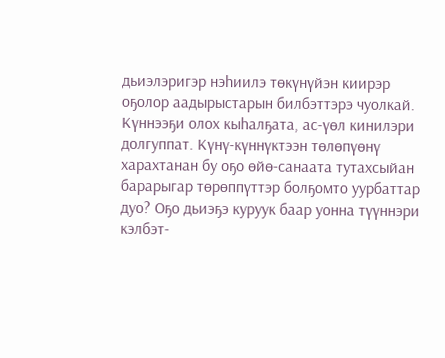дьиэлэригэр нэһиилэ төкүнүйэн киирэр оҕолор аадырыстарын билбэттэрэ чуолкай. Күннээҕи олох кыһалҕата, ас-үөл кинилэри долгуппат. Күнү-күннүктээн төлөпүөнү харахтанан бу оҕо өйө-санаата тутахсыйан барарыгар төрөппүттэр болҕомто уурбаттар дуо? Оҕо дьиэҕэ куруук баар уонна түүннэри кэлбэт-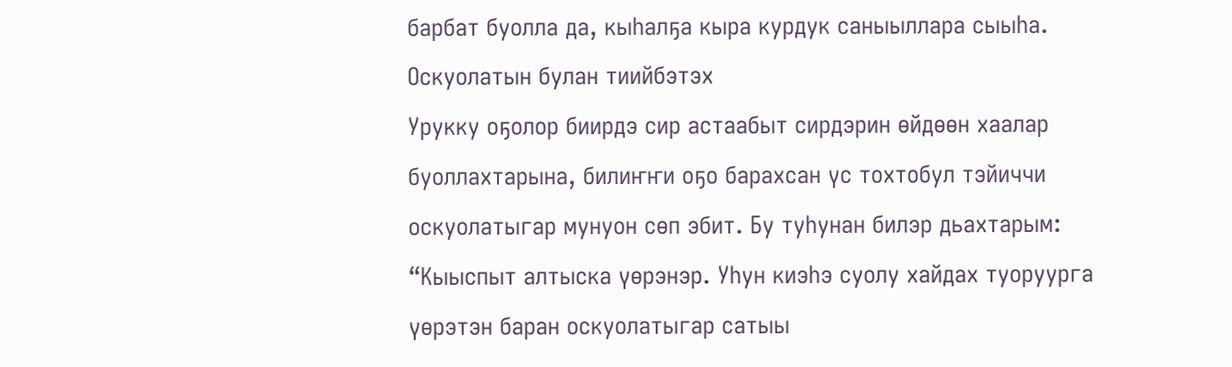барбат буолла да, кыһалҕа кыра курдук саныыллара сыыһа.
Оскуолатын булан тиийбэтэх
Урукку оҕолор биирдэ сир астаабыт сирдэрин өйдөөн хаалар буоллахтарына, билиҥҥи оҕо барахсан үс тохтобул тэйиччи оскуолатыгар мунуон сөп эбит. Бу туһунан билэр дьахтарым:
“Кыыспыт алтыска үөрэнэр. Уһун киэһэ суолу хайдах туоруурга үөрэтэн баран оскуолатыгар сатыы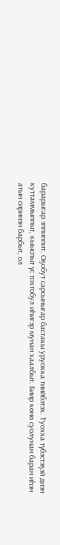барарыгар эппиппит. Оҕобут сарсыныгар бастакы уруокка тиийбэтэх. Туохха түбэстэҕэй диэн куттаммыппыт, кыыспыт үс тохтобул иһигэр мунан хаалбыт. Биир көнө суолунан баран иһэн атын сиринэн барбыт, ол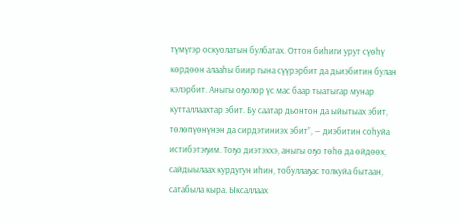түмүгэр оскуолатын булбатах. Оттон биһиги урут сүөһү көрдөөн алааһы биир гына сүүрэрбит да дьиэбитин булан кэлэрбит. Аныгы оҕолор үс мас баар тыатыгар мунар кутталлаахтар эбит. Бу саатар дьонтон да ыйытыах эбит, төлөпүөнүнэн да сирдэтиниэх эбит”, — диэбитин соһуйа истибэтэҕим. Тоҕо диэтэххэ, аныгы оҕо төһө да өйдөөх, сайдыылаах курдугун иһин, тобуллаҕас толкуйа бытаан, сатабыла кыра. Ыксаллаах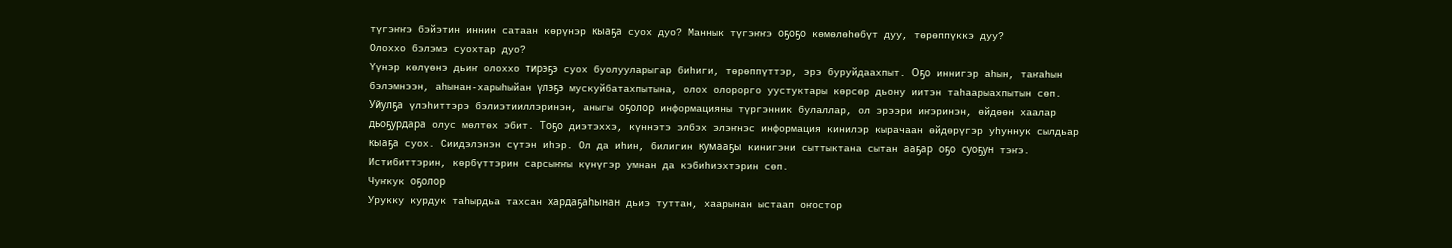түгэҥҥэ бэйэтин иннин сатаан көрүнэр кыаҕа суох дуо? Маннык түгэҥҥэ оҕоҕо көмөлөһөбүт дуу, төрөппүккэ дуу?
Олоххо бэлэмэ суохтар дуо?
Үүнэр көлүөнэ дьиҥ олоххо тирэҕэ суох буолууларыгар биһиги, төрөппүттэр, эрэ буруйдаахпыт. Оҕо иннигэр аһын, таҥаһын бэлэмнээн, аһынан-харыһыйан үлэҕэ мускуйбатахпытына, олох олорорго уустуктары көрсөр дьону иитэн таһаарыахпытын сөп. Уйулҕа үлэһиттэрэ бэлиэтииллэринэн, аныгы оҕолор информацияны түргэнник булаллар, ол эрээри иҥэринэн, өйдөөн хаалар дьоҕурдара олус мөлтөх эбит. Тоҕо диэтэххэ, күннэтэ элбэх элэҥнэс информация кинилэр кырачаан өйдөрүгэр уһуннук сылдьар кыаҕа суох. Сиидэлэнэн сүтэн иһэр. Ол да иһин, билигин кумааҕы кинигэни сыттыктана сытан ааҕар оҕо суоҕун тэҥэ. Истибиттэрин, көрбүттэрин сарсыҥҥы күнүгэр умнан да кэбиһиэхтэрин сөп.
Чуҥкук оҕолор
Урукку курдук таһырдьа тахсан хардаҕаһынан дьиэ туттан, хаарынан ыстаап оҥостор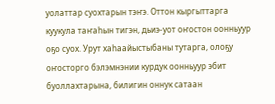уолаттар суохтарын тэҥэ. Оттон кыргыттарга куукула таҥаһын тигэн, дьиэ-уот оҥостон оонньуур оҕо суох. Урут хаһаайыстыбаны тутарга, олоҕу оҥосторго бэлэмнэнии курдук оонньуур эбит буоллахтарына, билигин оннук сатаан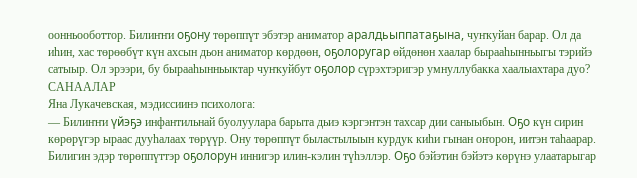оонньооботтор. Билиҥҥи оҕону төрөппүт эбэтэр аниматор аралдьыппатаҕына, чуҥкуйан барар. Ол да иһин, хас төрөөбүт күн ахсын дьон аниматор көрдөөн, оҕолоругар өйдөнөн хаалар бырааһынньыгы тэрийэ сатыыр. Ол эрээри, бу бырааһынньыктар чуҥкуйбут оҕолор сүрэхтэригэр умнуллубакка хаалыахтара дуо?
САНААЛАР
Яна Лукачевская, мэдиссиинэ психолога:
— Билиҥҥи үйэҕэ инфантильнай буолуулара барыта дьиэ кэргэнтэн тахсар дии саныыбын. Оҕо күн сирин көрөрүгэр ыраас дууһалаах төрүүр. Ону төрөппүт быластылыын курдук киһи гынан оҥорон, иитэн таһаарар. Билигин эдэр төрөппүттэр оҕолорун иннигэр илин-кэлин түһэллэр. Оҕо бэйэтин бэйэтэ көрүнэ улаатарыгар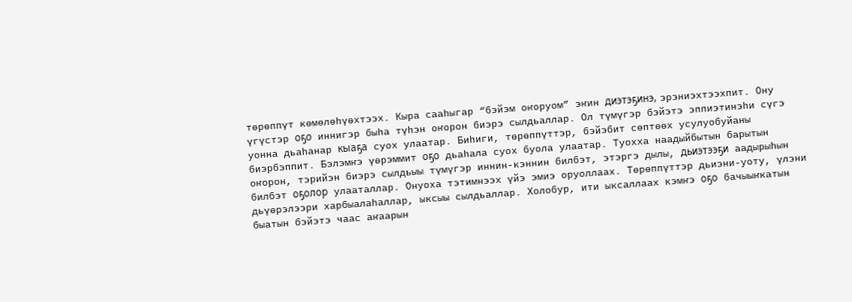төрөппүт көмөлөһүөхтээх. Кыра сааһыгар “бэйэм оҥоруом” эҥин диэтэҕинэ, эрэниэхтээхпит. Ону үгүстэр оҕо иннигэр быһа түһэн оҥорон биэрэ сылдьаллар. Ол түмүгэр бэйэтэ эппиэтинэһи сүгэ уонна дьаһанар кыаҕа суох улаатар. Биһиги, төрөппүттэр, бэйэбит сөптөөх усулуобуйаны биэрбэппит. Бэлэмҥэ үөрэммит оҕо дьаһала суох буола улаатар. Туохха наадыйбытын барытын оҥорон, тэрийэн биэрэ сылдьыы түмүгэр иннин-кэннин билбэт, этэргэ дылы, дьиэтээҕи аадырыһын билбэт оҕолор улааталлар. Онуоха тэтимнээх үйэ эмиэ оруоллаах. Төрөппүттэр дьиэни-уоту, үлэни дьүөрэлээри харбыалаһаллар, ыксыы сылдьаллар. Холобур, ити ыксаллаах кэмҥэ оҕо бачыыҥкатын быатын бэйэтэ чаас аҥаарын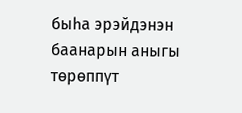быһа эрэйдэнэн баанарын аныгы төрөппүт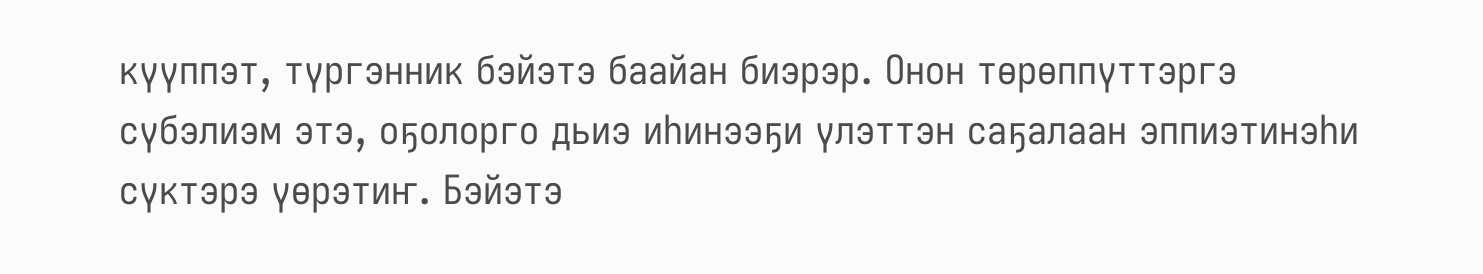күүппэт, түргэнник бэйэтэ баайан биэрэр. Онон төрөппүттэргэ сүбэлиэм этэ, оҕолорго дьиэ иһинээҕи үлэттэн саҕалаан эппиэтинэһи сүктэрэ үөрэтиҥ. Бэйэтэ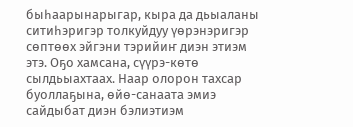быһаарынарыгар, кыра да дьыаланы ситиһэригэр толкуйдуу үөрэнэригэр сөптөөх эйгэни тэрийиҥ диэн этиэм этэ. Оҕо хамсана, сүүрэ-көтө сылдьыахтаах. Наар олорон тахсар буоллаҕына, өйө-санаата эмиэ сайдыбат диэн бэлиэтиэм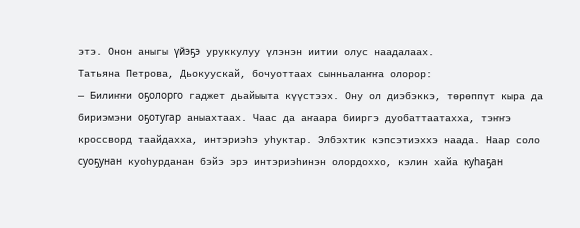этэ. Онон аныгы үйэҕэ уруккулуу үлэнэн иитии олус наадалаах.
Татьяна Петрова, Дьокуускай, бочуоттаах сынньалаҥҥа олорор:
— Билиҥҥи оҕолорго гаджет дьайыыта күүстээх. Ону ол диэбэккэ, төрөппүт кыра да бириэмэни оҕотугар аныахтаах. Чаас да аҥаара бииргэ дуобаттаатахха, тэҥҥэ кроссворд таайдахха, интэриэһэ уһуктар. Элбэхтик кэпсэтиэххэ наада. Наар соло суоҕунан куоһурданан бэйэ эрэ интэриэһинэн олордоххо, кэлин хайа куһаҕан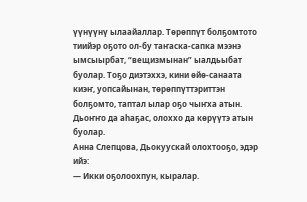үүнүүнү ылаайаллар. Төрөппүт болҕомтото тиийэр оҕото ол-бу таҥаска-сапка мээнэ ымсыырбат, “вещизмынан” ыалдьыбат буолар. Тоҕо диэтэххэ, кини өйө-санаата киэҥ, уопсайынан, төрөппүттэриттэн болҕомто, таптал ылар оҕо чыҥха атын. Дьоҥҥо да аһаҕас, олоххо да көрүүтэ атын буолар.
Анна Слепцова, Дьокуускай олохтооҕо, эдэр ийэ:
— Икки оҕолоохпун, кыралар.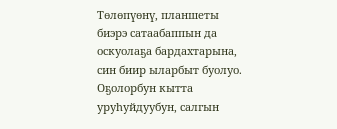Төлөпүөнү, планшеты биэрэ сатаабаппын да оскуолаҕа бардахтарына, син биир ыларбыт буолуо. Оҕолорбун кытта уруһуйдуубун, салгын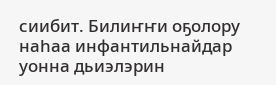сиибит. Билиҥҥи оҕолору наһаа инфантильнайдар уонна дьиэлэрин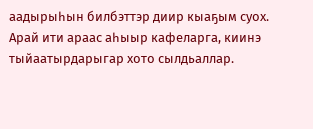аадырыһын билбэттэр диир кыаҕым суох. Арай ити араас аһыыр кафеларга, киинэ тыйаатырдарыгар хото сылдьаллар.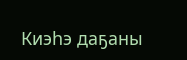Киэһэ даҕаны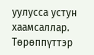уулусса устун хаамсаллар. Төрөппүттэр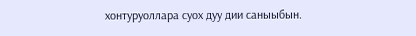хонтуруоллара суох дуу дии саныыбын.